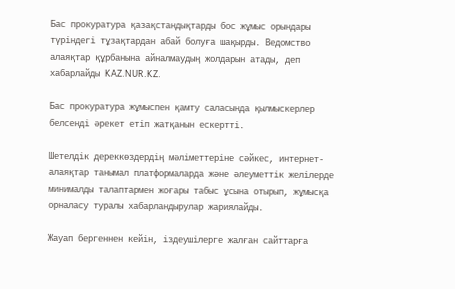Бас прокуратура қазақстандықтарды бос жұмыс орындары түріндегі тұзақтардан абай болуға шақырды. Ведомство алаяқтар құрбанына айналмаудың жолдарын атады, деп хабарлайды KAZ.NUR.KZ.

Бас прокуратура жұмыспен қамту саласында қылмыскерлер белсенді әрекет етіп жатқанын ескертті.

Шетелдік дереккөздердің мәліметтеріне сәйкес, интернет-алаяқтар танымал платформаларда және әлеуметтік желілерде минималды талаптармен жоғары табыс ұсына отырып, жұмысқа орналасу туралы хабарландырулар жариялайды.

Жауап бергеннен кейін, іздеушілерге жалған сайттарға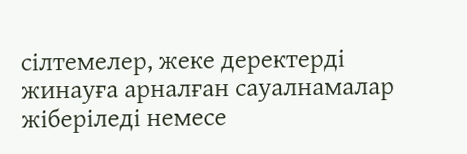сілтемелер, жеке деректерді жинауға арналған сауалнамалар жіберіледі немесе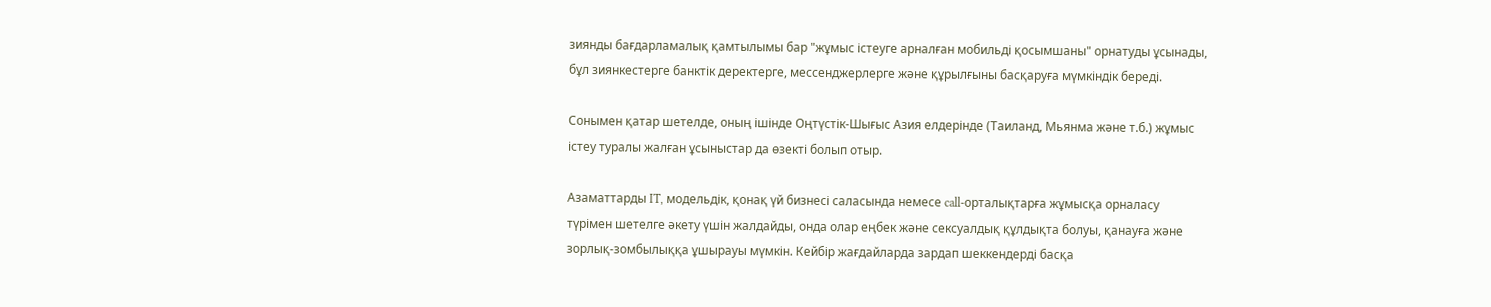зиянды бағдарламалық қамтылымы бар "жұмыс істеуге арналған мобильді қосымшаны" орнатуды ұсынады, бұл зиянкестерге банктік деректерге, мессенджерлерге және құрылғыны басқаруға мүмкіндік береді.

Сонымен қатар шетелде, оның ішінде Оңтүстік-Шығыс Азия елдерінде (Таиланд, Мьянма және т.б.) жұмыс істеу туралы жалған ұсыныстар да өзекті болып отыр.

Азаматтарды IT, модельдік, қонақ үй бизнесі саласында немесе call-орталықтарға жұмысқа орналасу түрімен шетелге әкету үшін жалдайды, онда олар еңбек және сексуалдық құлдықта болуы, қанауға және зорлық-зомбылыққа ұшырауы мүмкін. Кейбір жағдайларда зардап шеккендерді басқа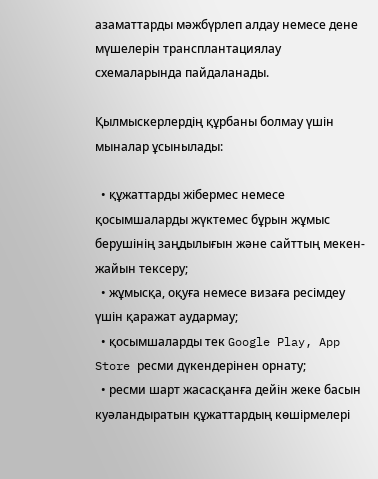азаматтарды мәжбүрлеп алдау немесе дене мүшелерін трансплантациялау схемаларында пайдаланады.

Қылмыскерлердің құрбаны болмау үшін мыналар ұсынылады:

  • құжаттарды жібермес немесе қосымшаларды жүктемес бұрын жұмыс берушінің заңдылығын және сайттың мекен-жайын тексеру;
  • жұмысқа, оқуға немесе визаға ресімдеу үшін қаражат аудармау;
  • қосымшаларды тек Google Play, App Store ресми дүкендерінен орнату;
  • ресми шарт жасасқанға дейін жеке басын куәландыратын құжаттардың көшірмелері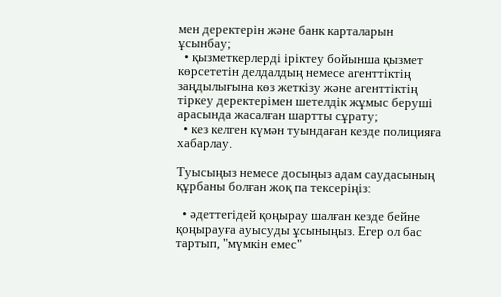мен деректерін және банк карталарын ұсынбау;
  • қызметкерлерді іріктеу бойынша қызмет көрсететін делдалдың немесе агенттіктің заңдылығына көз жеткізу және агенттіктің тіркеу деректерімен шетелдік жұмыс беруші арасында жасалған шартты сұрату;
  • кез келген күмән туындаған кезде полицияға хабарлау.

Туысыңыз немесе досыңыз адам саудасының құрбаны болған жоқ па тексеріңіз:

  • әдеттегідей қоңырау шалған кезде бейне қоңырауға ауысуды ұсыныңыз. Егер ол бас тартып, "мүмкін емес"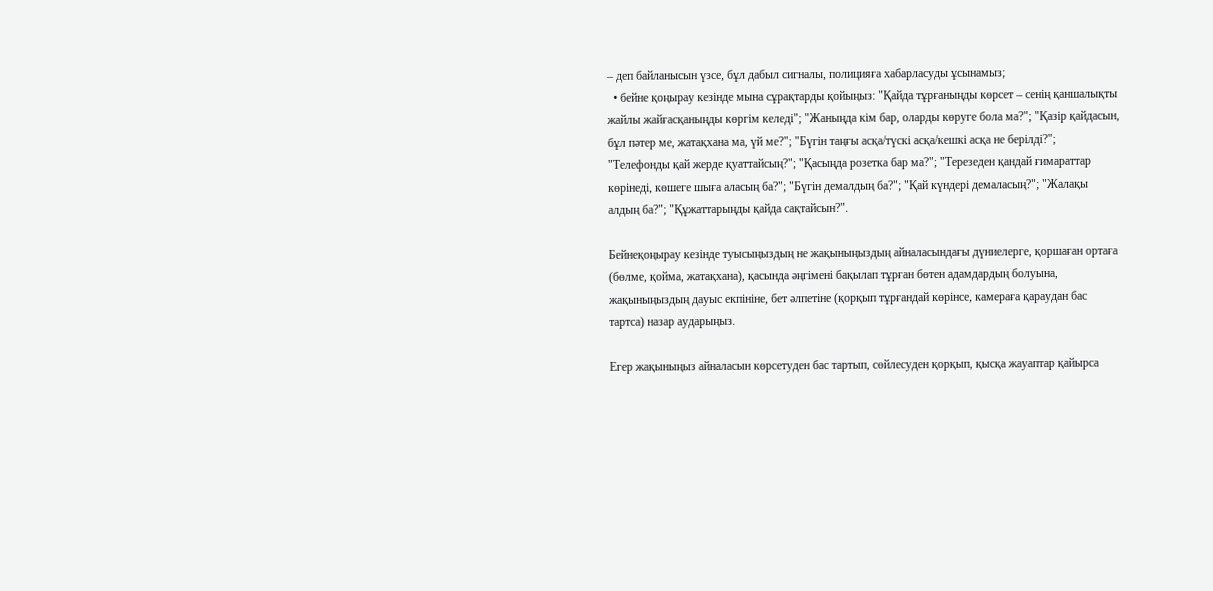– деп байланысын үзсе, бұл дабыл сигналы, полицияға хабарласуды ұсынамыз;
  • бейне қоңырау кезінде мына сұрақтарды қойыңыз: "Қайда тұрғаныңды көрсет – сенің қаншалықты жайлы жайғасқаныңды көргім келеді"; "Жаныңда кім бар, оларды көруге бола ма?"; "Қазір қайдасын, бұл пәтер ме, жатақхана ма, үй ме?"; "Бүгін таңғы асқа/түскі асқа/кешкі асқа не берілді?"; "Телефонды қай жерде қуаттайсың?"; "Қасыңда розетка бар ма?"; "Терезеден қандай ғимараттар көрінеді, көшеге шыға аласың ба?"; "Бүгін демалдың ба?"; "Қай күндері демаласың?"; "Жалақы алдың ба?"; "Құжаттарыңды қайда сақтайсын?".

Бейнеқоңырау кезінде туысыңыздың не жақыныңыздың айналасындағы дүниелерге, қоршаған ортаға (бөлме, қойма, жатақхана), қасында әңгімені бақылап тұрған бөтен адамдардың болуына, жақыныңыздың дауыс екпініне, бет әлпетіне (қорқып тұрғандай көрінсе, камераға қараудан бас тартса) назар аударыңыз.

Егер жақыныңыз айналасын көрсетуден бас тартып, сөйлесуден қорқып, қысқа жауаптар қайырса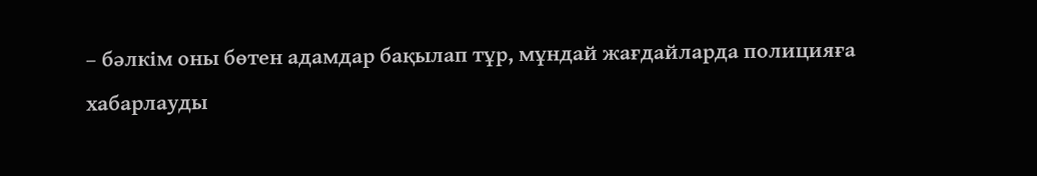– бәлкім оны бөтен адамдар бақылап тұр, мұндай жағдайларда полицияға хабарлауды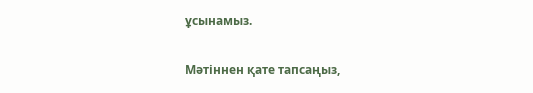ұсынамыз.

Мәтіннен қате тапсаңыз,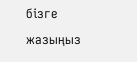бізге жазыңыз